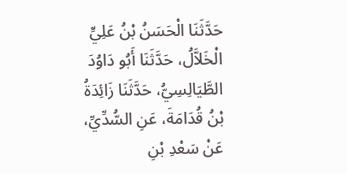حَدَّثَنَا الْحَسَنُ بْنُ عَلِيٍّ الْخَلاَّلُ، حَدَّثَنَا أَبُو دَاوُدَ الطَّيَالِسِيُّ، حَدَّثَنَا زَائِدَةُ بْنُ قُدَامَةَ، عَنِ السُّدِّيِّ، عَنْ سَعْدِ بْنِ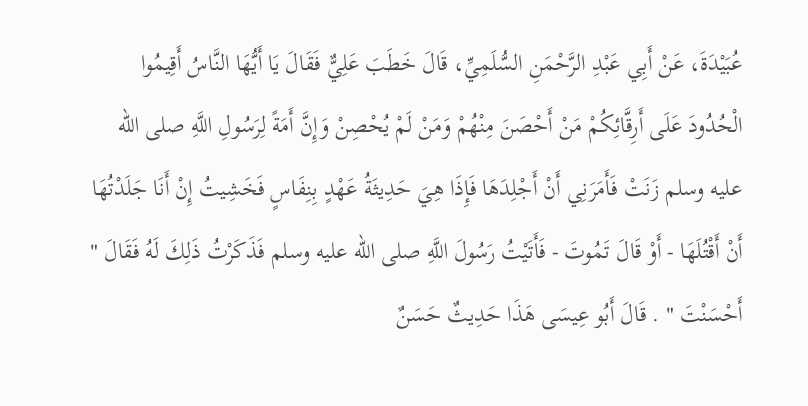عُبَيْدَةَ، عَنْ أَبِي عَبْدِ الرَّحْمَنِ السُّلَمِيِّ، قَالَ خَطَبَ عَلِيٌّ فَقَالَ يَا أَيُّهَا النَّاسُ أَقِيمُوا الْحُدُودَ عَلَى أَرِقَّائِكُمْ مَنْ أَحْصَنَ مِنْهُمْ وَمَنْ لَمْ يُحْصِنْ وَإِنَّ أَمَةً لِرَسُولِ اللَّهِ صلى الله عليه وسلم زَنَتْ فَأَمَرَنِي أَنْ أَجْلِدَهَا فَإِذَا هِيَ حَدِيثَةُ عَهْدٍ بِنِفَاسٍ فَخَشِيتُ إِنْ أَنَا جَلَدْتُهَا أَنْ أَقْتُلَهَا - أَوْ قَالَ تَمُوتَ - فَأَتَيْتُ رَسُولَ اللَّهِ صلى الله عليه وسلم فَذَكَرْتُ ذَلِكَ لَهُ فَقَالَ " أَحْسَنْتَ " . قَالَ أَبُو عِيسَى هَذَا حَدِيثٌ حَسَنٌ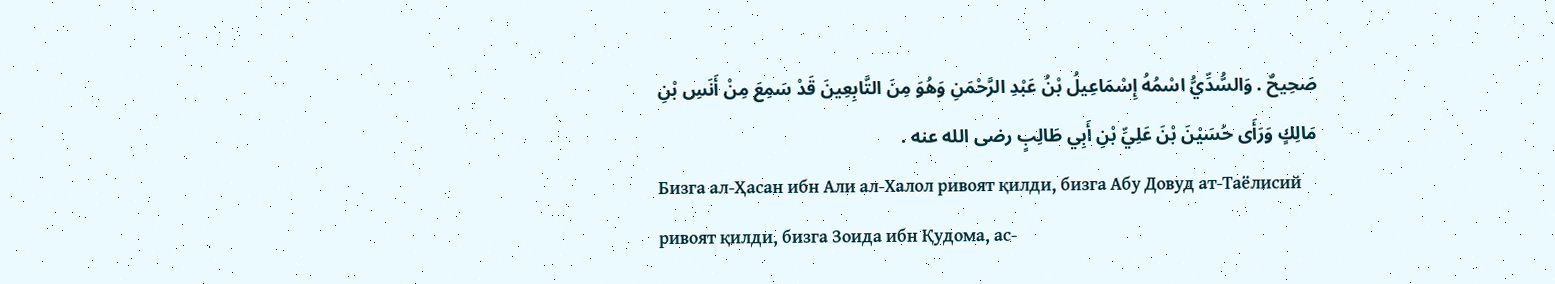صَحِيحٌ . وَالسُّدِّيُّ اسْمُهُ إِسْمَاعِيلُ بْنُ عَبْدِ الرَّحْمَنِ وَهُوَ مِنَ التَّابِعِينَ قَدْ سَمِعَ مِنْ أَنَسِ بْنِ مَالِكٍ وَرَأَى حُسَيْنَ بْنَ عَلِيِّ بْنِ أَبِي طَالِبٍ رضى الله عنه .
Бизга ал-Ҳасан ибн Али ал-Халол ривоят қилди, бизга Абу Довуд ат-Таёлисий ривоят қилди, бизга Зоида ибн Қудома, ас-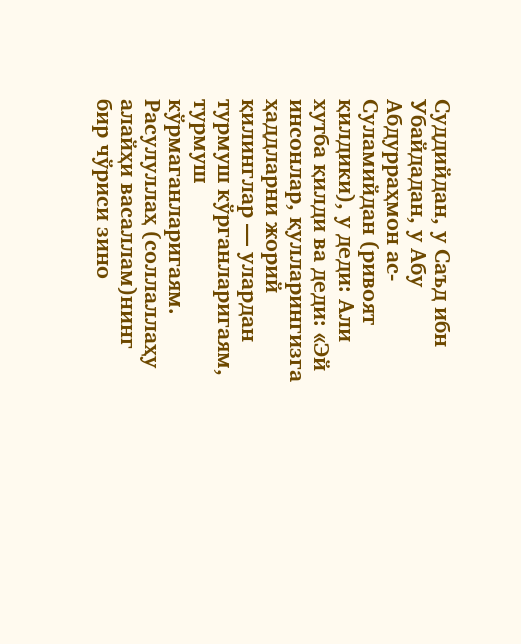Суддийдан, у Саъд ибн Убайдадан, у Абу Абдурраҳмон ас-Суламийдан (ривоят қилдики), у деди: Али хутба қилди ва деди: «Эй инсонлар, қулларингизга ҳаддларни жорий қилинглар — улардан турмуш кўрганларигаям, турмуш кўрмаганларигаям. Расулуллаҳ (соллаллаҳу алайҳи васаллам)нинг бир чўриси зино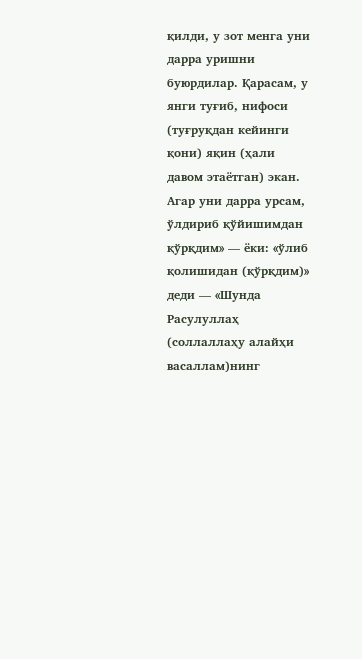қилди, у зот менга уни дарра уришни буюрдилар. Қарасам, у янги туғиб, нифоси (туғруқдан кейинги қони) яқин (ҳали давом этаётган) экан. Агар уни дарра урсам, ўлдириб қўйишимдан қўрқдим» — ёки: «ўлиб қолишидан (қўрқдим)» деди — «Шунда Расулуллаҳ (соллаллаҳу алайҳи васаллам)нинг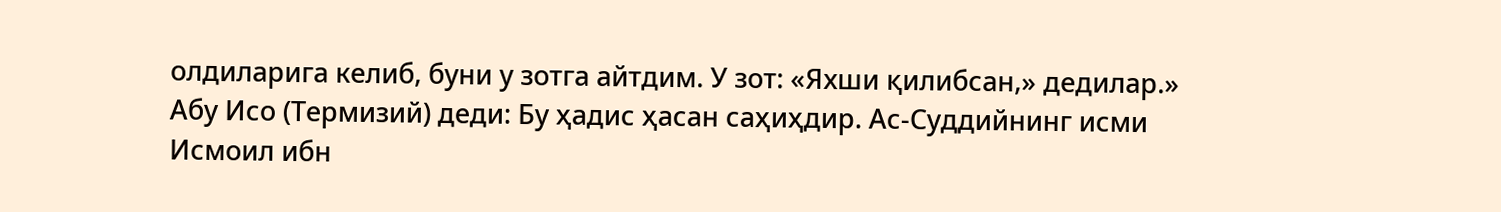олдиларига келиб, буни у зотга айтдим. У зот: «Яхши қилибсан,» дедилар.» Абу Исо (Термизий) деди: Бу ҳадис ҳасан саҳиҳдир. Ас-Суддийнинг исми Исмоил ибн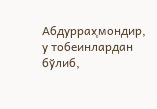Абдурраҳмондир, у тобеинлардан бўлиб,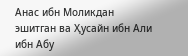Анас ибн Моликдан эшитган ва Ҳусайн ибн Али ибн Абу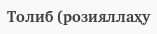Толиб (розияллаҳу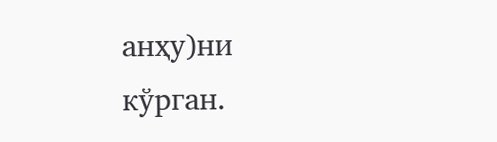анҳу)ни кўрган.